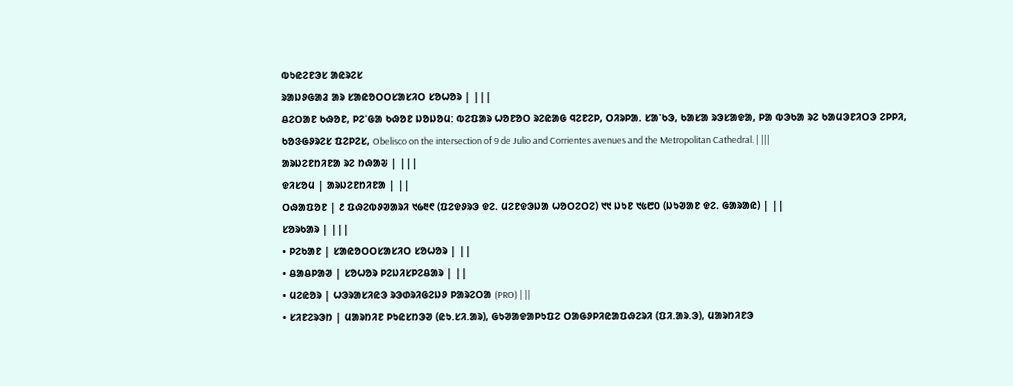ᱵᱩᱭᱮᱱᱳᱥ ᱟᱭᱨᱮᱥ
ᱨᱟᱡᱽᱜᱟᱲ ᱟᱨ ᱥᱟᱭᱚᱛᱛᱥᱟᱥᱤᱛ ᱥᱚᱦᱚᱨ | |||
ᱪᱮᱛᱟᱱ ᱠᱷᱚᱱ, ᱞᱮᱸᱜᱟ ᱠᱷᱚᱱ ᱡᱚᱡᱚᱢ: ᱵᱮᱯᱟᱨ ᱦᱚᱱᱚᱛ ᱨᱮᱭᱟᱜ ᱧᱮᱱᱮᱞ, ᱛᱤᱨᱞᱟᱹ ᱥᱟᱸᱠᱳ, ᱠᱟᱥᱟ ᱨᱳᱥᱟᱫᱟ, ᱞᱟ ᱵᱳᱠᱟ ᱨᱮ ᱠᱟᱢᱳᱱᱤᱛᱳ ᱮᱞᱞᱤ, ᱠᱚᱝᱜᱽᱨᱮᱥ ᱯᱮᱞᱮᱥ, Obelisco on the intersection of 9 de Julio and Corrientes avenues and the Metropolitan Cathedral. | |||
ᱟᱨᱡᱮᱱᱴᱤᱱᱟ ᱨᱮ ᱴᱷᱟᱶ | |||
ᱫᱤᱥᱚᱢ | ᱟᱨᱡᱮᱱᱴᱤᱱᱟ | ||
ᱛᱷᱟᱯᱚᱱ | ᱒ ᱯᱷᱮᱵᱽᱣᱟᱨᱤ ᱑᱙᱓᱖ (ᱯᱮᱫᱽᱨᱳ ᱫᱮᱹ ᱢᱮᱱᱫᱳᱡᱟ ᱦᱚᱛᱮᱛᱮ) ᱑᱑ ᱡᱩᱱ ᱑᱕᱘᱐ (ᱡᱩᱣᱟᱱ ᱫᱮᱹ ᱜᱟᱨᱟᱭ) | ||
ᱥᱚᱨᱠᱟᱨ | |||
• ᱞᱮᱠᱟᱱ | ᱥᱟᱭᱚᱛᱛᱥᱟᱥᱤᱛ ᱥᱚᱦᱚᱨ | ||
• ᱪᱟᱪᱞᱟᱣ | ᱥᱚᱦᱚᱨ ᱞᱮᱡᱤᱥᱞᱮᱪᱟᱨ | ||
• ᱢᱮᱭᱚᱨ | ᱦᱳᱨᱟᱥᱤᱭᱳ ᱨᱳᱰᱨᱤᱜᱮᱡᱽ ᱞᱟᱨᱮᱛᱟ (PRO) | ||
• ᱥᱤᱱᱮᱨᱳᱴ | ᱢᱟᱨᱴᱤᱱ ᱞᱩᱭᱥᱴᱳᱣ (ᱭᱩ.ᱥᱤ.ᱟᱨ), ᱜᱩᱣᱟᱫᱟᱞᱩᱯᱮ ᱛᱟᱜᱽᱞᱤᱭᱟᱯᱷᱮᱨᱤ (ᱯᱤ.ᱟᱨ.ᱳ), ᱢᱟᱨᱴᱤᱱᱳ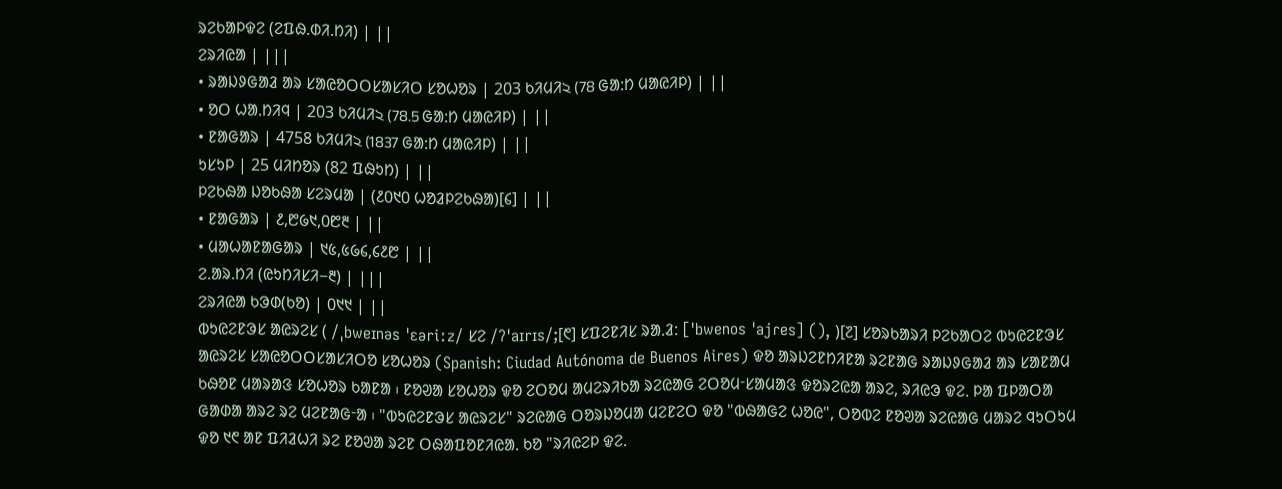ᱨᱮᱠᱟᱞᱫᱮ (ᱮᱯᱷ.ᱰᱤ.ᱴᱤ) | ||
ᱮᱨᱤᱭᱟ | |||
• ᱨᱟᱡᱽᱜᱟᱲ ᱟᱨ ᱥᱟᱭᱚᱛᱛᱥᱟᱥᱤᱛ ᱥᱚᱦᱚᱨ | 203 ᱠᱤᱢᱤ২ (78 ᱜᱟᱺᱴ ᱢᱟᱭᱤᱞ) | ||
• ᱚᱛ ᱦᱟᱹᱴᱤᱧ | 203 ᱠᱤᱢᱤ২ (78.5 ᱜᱟᱺᱴ ᱢᱟᱭᱤᱞ) | ||
• ᱱᱟᱜᱟᱨ | 4758 ᱠᱤᱢᱤ২ (1837 ᱜᱟᱺᱴ ᱢᱟᱭᱤᱞ) | ||
ᱩᱥᱩᱞ | 25 ᱢᱤᱴᱚᱨ (82 ᱯᱷᱩᱴ) | ||
ᱞᱮᱠᱷᱟ ᱡᱚᱠᱷᱟ ᱥᱮᱨᱢᱟ | (᱒᱐᱑᱐ ᱦᱚᱲᱞᱮᱠᱷᱟ)[᱔] | ||
• ᱱᱟᱜᱟᱨ | ᱒,᱘᱙᱑,᱐᱘᱓ | ||
• ᱢᱟᱦᱟᱱᱟᱜᱟᱨ | ᱑᱕,᱕᱙᱔,᱔᱒᱘ | ||
ᱮ.ᱟᱨ.ᱴᱤ (ᱭᱩᱴᱤᱥᱤ−᱓) | |||
ᱮᱨᱤᱭᱟ ᱠᱳᱰ(ᱠᱚ) | ᱐᱑᱑ | ||
ᱵᱩᱭᱮᱱᱳᱥ ᱟᱭᱨᱮᱥ ( /ˌbweɪnəs ˈɛəriːz/ ᱥᱮ /ʔˈaɪrɪs/;[᱖] ᱥᱯᱮᱱᱤᱥ ᱨᱟᱹᱲ: [ˈbwenos ˈajɾes] (), )[᱗] ᱥᱚᱨᱠᱟᱨᱤ ᱞᱮᱠᱟᱛᱮ ᱵᱩᱭᱮᱱᱳᱥ ᱟᱭᱨᱮᱥ ᱥᱟᱭᱚᱛᱛᱥᱟᱥᱤᱛᱚ ᱥᱚᱦᱚᱨ (Spanish: Ciudad Autónoma de Buenos Aires) ᱫᱚ ᱟᱨᱡᱮᱱᱴᱤᱱᱟ ᱨᱮᱱᱟᱜ ᱨᱟᱡᱽᱜᱟᱲ ᱟᱨ ᱥᱟᱱᱟᱢ ᱠᱷᱚᱱ ᱢᱟᱨᱟᱝ ᱥᱚᱦᱚᱨ ᱠᱟᱱᱟ ᱾ ᱱᱚᱣᱟ ᱥᱚᱦᱚᱨ ᱫᱚ ᱮᱛᱚᱢ ᱟᱢᱮᱨᱤᱠᱟ ᱨᱮᱭᱟᱜ ᱮᱛᱚᱢᱼᱥᱟᱢᱟᱝ ᱫᱚᱨᱮᱭᱟ ᱟᱨᱮ, ᱨᱤᱭᱳ ᱫᱮᱹ ᱞᱟ ᱯᱞᱟᱛᱟ ᱜᱟᱰᱟ ᱟᱨᱮ ᱨᱮ ᱢᱮᱱᱟᱜᱼᱟ ᱾ "ᱵᱩᱭᱮᱱᱳᱥ ᱟᱭᱨᱮᱥ" ᱨᱮᱭᱟᱜ ᱛᱚᱨᱡᱚᱢᱟ ᱢᱮᱱᱮᱛ ᱫᱚ "ᱵᱷᱟᱜᱮ ᱦᱚᱭ", ᱛᱚᱵᱮ ᱱᱚᱣᱟ ᱨᱮᱭᱟᱜ ᱢᱟᱨᱮ ᱧᱩᱛᱩᱢ ᱫᱚ ᱑᱖ ᱟᱱ ᱯᱤᱲᱦᱤ ᱨᱮ ᱱᱚᱣᱟ ᱨᱮᱱ ᱛᱷᱟᱯᱚᱱᱤᱭᱟᱹ ᱠᱚ "ᱨᱤᱭᱮᱞ ᱫᱮᱹ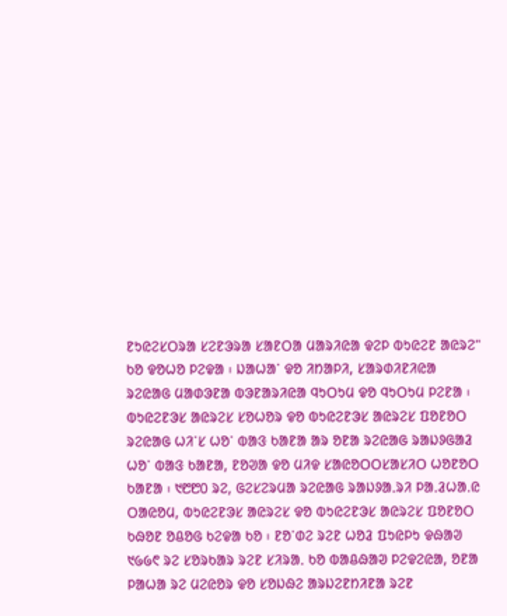ᱱᱩᱭᱮᱥᱛᱨᱟ ᱥᱮᱱᱳᱨᱟ ᱥᱟᱱᱛᱟ ᱢᱟᱨᱤᱭᱟ ᱫᱮᱞ ᱵᱩᱭᱮᱱ ᱟᱭᱨᱮ" ᱠᱚ ᱫᱚᱦᱚ ᱞᱮᱫᱟ ᱾ ᱡᱟᱦᱟᱸ ᱫᱚ ᱤᱴᱟᱞᱤ, ᱥᱟᱨᱰᱤᱱᱤᱭᱟ ᱨᱮᱭᱟᱜ ᱢᱟᱰᱳᱱᱟ ᱵᱳᱱᱟᱨᱤᱭᱟ ᱧᱩᱛᱩᱢ ᱫᱚ ᱧᱩᱛᱩᱢ ᱞᱮᱱᱟ ᱾
ᱵᱩᱭᱮᱱᱳᱥ ᱟᱭᱨᱮᱥ ᱥᱚᱦᱚᱨ ᱫᱚ ᱵᱩᱭᱮᱱᱳᱥ ᱟᱭᱨᱮᱥ ᱯᱚᱱᱚᱛ ᱨᱮᱭᱟᱜ ᱦᱤᱸᱥ ᱦᱚᱸ ᱵᱟᱝ ᱠᱟᱱᱟ ᱟᱨ ᱚᱱᱟ ᱨᱮᱭᱟᱜ ᱨᱟᱡᱽᱜᱟᱲ ᱦᱚᱸ ᱵᱟᱝ ᱠᱟᱱᱟ, ᱱᱚᱣᱟ ᱫᱚ ᱢᱤᱫ ᱥᱟᱭᱚᱛᱛᱥᱟᱥᱤᱛ ᱦᱚᱱᱚᱛ ᱠᱟᱱᱟ ᱾ ᱑᱘᱘᱐ ᱨᱮ, ᱜᱮᱥᱮᱨᱢᱟ ᱨᱮᱭᱟᱜ ᱨᱟᱡᱽᱟᱹᱨᱤ ᱞᱟᱹᱲᱦᱟᱹᱭ ᱛᱟᱭᱚᱢ, ᱵᱩᱭᱮᱱᱳᱥ ᱟᱭᱨᱮᱥ ᱫᱚ ᱵᱩᱭᱮᱱᱳᱥ ᱟᱭᱨᱮᱥ ᱯᱚᱱᱚᱛ ᱠᱷᱚᱱ ᱚᱪᱚᱜ ᱠᱮᱫᱟ ᱠᱚ ᱾ ᱱᱚᱸᱰᱮ ᱨᱮᱱ ᱦᱚᱲ ᱯᱩᱭᱞᱩ ᱫᱷᱟᱣ ᱑᱙᱙᱖ ᱨᱮ ᱥᱚᱨᱠᱟᱨ ᱨᱮᱱ ᱥᱤᱨᱟᱹ ᱠᱚ ᱵᱟᱪᱷᱟᱣ ᱞᱮᱫᱮᱭᱟ, ᱚᱱᱟ ᱞᱟᱦᱟ ᱨᱮ ᱢᱮᱭᱚᱨ ᱫᱚ ᱥᱚᱡᱷᱮ ᱟᱨᱡᱮᱱᱴᱤᱱᱟ ᱨᱮᱱ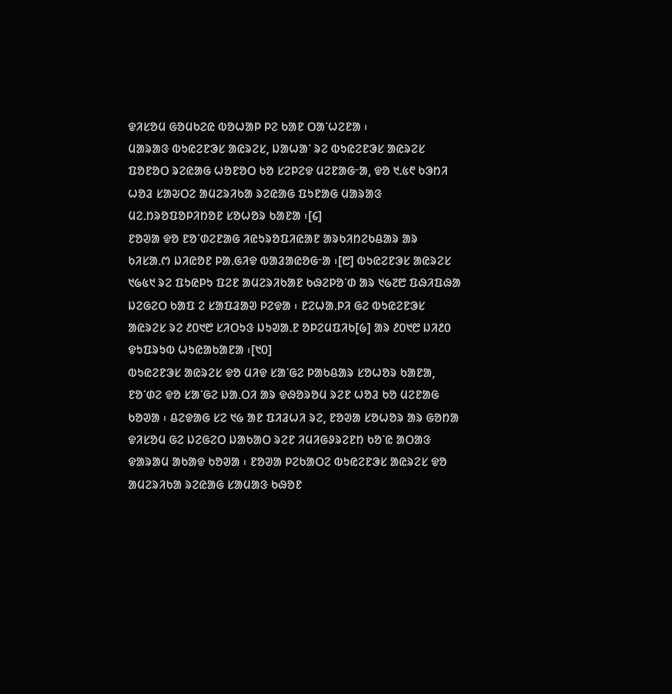ᱫᱤᱥᱚᱢ ᱜᱚᱢᱠᱮᱭ ᱵᱚᱦᱟᱞ ᱞᱮ ᱠᱟᱱ ᱛᱟᱸᱦᱮᱱᱟ ᱾
ᱢᱟᱨᱟᱝ ᱵᱩᱭᱮᱱᱳᱥ ᱟᱭᱨᱮᱥ, ᱡᱟᱦᱟᱸ ᱨᱮ ᱵᱩᱭᱮᱱᱳᱥ ᱟᱭᱨᱮᱥ ᱯᱚᱱᱚᱛ ᱨᱮᱭᱟᱜ ᱦᱚᱱᱚᱛ ᱠᱚ ᱥᱮᱞᱮᱫ ᱢᱮᱱᱟᱜᱼᱟ, ᱫᱚ ᱑.᱕᱖ ᱠᱳᱴᱤ ᱦᱚᱲ ᱥᱟᱶᱛᱮ ᱟᱢᱮᱨᱤᱠᱟ ᱨᱮᱭᱟᱜ ᱯᱩᱱᱟᱜ ᱢᱟᱨᱟᱝ ᱢᱮᱹᱴᱨᱚᱯᱚᱞᱤᱴᱚᱱ ᱥᱚᱦᱚᱨ ᱠᱟᱱᱟ ᱾[᱔]
ᱱᱚᱣᱟ ᱫᱚ ᱱᱚᱸᱰᱮᱱᱟᱜ ᱤᱭᱩᱨᱚᱯᱤᱭᱟᱱ ᱟᱨᱠᱤᱴᱮᱠᱪᱟᱨ ᱟᱨ ᱠᱤᱥᱟᱹᱬ ᱡᱤᱭᱚᱱ ᱞᱟᱹᱜᱤᱫ ᱵᱟᱲᱟᱭᱚᱜᱼᱟ ᱾[᱘] ᱵᱩᱭᱮᱱᱳᱥ ᱟᱭᱨᱮᱥ ᱑᱙᱕᱑ ᱨᱮ ᱯᱩᱭᱞᱩ ᱯᱮᱱ ᱟᱢᱮᱨᱤᱠᱟᱱ ᱠᱷᱮᱞᱚᱸᱰ ᱟᱨ ᱑᱙᱗᱘ ᱯᱷᱤᱯᱷᱟ ᱡᱮᱜᱮᱛ ᱠᱟᱯ ᱮ ᱥᱟᱯᱲᱟᱣ ᱞᱮᱫᱟ ᱾ ᱱᱮᱦᱟᱹᱞᱤ ᱜᱮ ᱵᱩᱭᱮᱱᱳᱥ ᱟᱭᱨᱮᱥ ᱨᱮ ᱒᱐᱑᱘ ᱥᱤᱛᱩᱝ ᱡᱩᱣᱟᱹᱱ ᱚᱞᱮᱢᱯᱤᱠ[᱙] ᱟᱨ ᱒᱐᱑᱘ ᱡᱤ᱒᱐ ᱫᱩᱯᱨᱩᱵ ᱦᱩᱭᱟᱠᱟᱱᱟ ᱾[᱑᱐]
ᱵᱩᱭᱮᱱᱳᱥ ᱟᱭᱨᱮᱥ ᱫᱚ ᱢᱤᱫ ᱥᱟᱸᱜᱮ ᱞᱟᱠᱪᱟᱨ ᱥᱚᱦᱚᱨ ᱠᱟᱱᱟ, ᱱᱚᱸᱰᱮ ᱫᱚ ᱥᱟᱸᱜᱮ ᱡᱟᱹᱛᱤ ᱟᱨ ᱫᱷᱚᱨᱚᱢ ᱨᱮᱱ ᱦᱚᱲ ᱠᱚ ᱢᱮᱱᱟᱜ ᱠᱚᱣᱟ ᱾ ᱪᱮᱫᱟᱜ ᱥᱮ ᱑᱙ ᱟᱱ ᱯᱤᱲᱦᱤ ᱨᱮ, ᱱᱚᱣᱟ ᱥᱚᱦᱚᱨ ᱟᱨ ᱜᱚᱴᱟ ᱫᱤᱥᱚᱢ ᱜᱮ ᱡᱮᱜᱮᱛ ᱡᱟᱠᱟᱛ ᱨᱮᱱ ᱤᱢᱤᱜᱽᱨᱮᱱᱴ ᱠᱚᱸᱭ ᱟᱛᱟᱝ ᱫᱟᱨᱟᱢ ᱟᱠᱟᱫ ᱠᱚᱣᱟ ᱾ ᱱᱚᱣᱟ ᱞᱮᱠᱟᱛᱮ ᱵᱩᱭᱮᱱᱳᱥ ᱟᱭᱨᱮᱥ ᱫᱚ ᱟᱢᱮᱨᱤᱠᱟ ᱨᱮᱭᱟᱜ ᱥᱟᱢᱟᱝ ᱠᱷᱚᱱ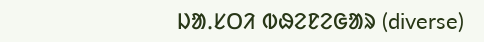ᱡᱟᱹᱥᱛᱤ ᱵᱷᱮᱱᱮᱜᱟᱨ (diverse)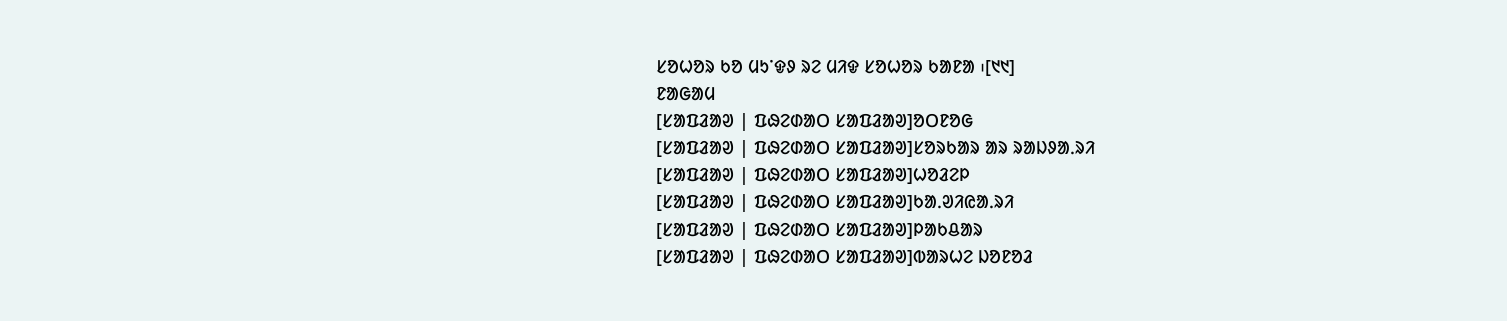ᱥᱚᱦᱚᱨ ᱠᱚ ᱢᱩᱸᱫᱽ ᱨᱮ ᱢᱤᱫ ᱥᱚᱦᱚᱨ ᱠᱟᱱᱟ ᱾[᱑᱑]
ᱱᱟᱜᱟᱢ
[ᱥᱟᱯᱲᱟᱣ | ᱯᱷᱮᱰᱟᱛ ᱥᱟᱯᱲᱟᱣ]ᱚᱛᱱᱚᱜ
[ᱥᱟᱯᱲᱟᱣ | ᱯᱷᱮᱰᱟᱛ ᱥᱟᱯᱲᱟᱣ]ᱥᱚᱨᱠᱟᱨ ᱟᱨ ᱨᱟᱡᱽᱟᱹᱨᱤ
[ᱥᱟᱯᱲᱟᱣ | ᱯᱷᱮᱰᱟᱛ ᱥᱟᱯᱲᱟᱣ]ᱦᱚᱲᱮᱞ
[ᱥᱟᱯᱲᱟᱣ | ᱯᱷᱮᱰᱟᱛ ᱥᱟᱯᱲᱟᱣ]ᱠᱟᱹᱣᱤᱭᱟᱹᱨᱤ
[ᱥᱟᱯᱲᱟᱣ | ᱯᱷᱮᱰᱟᱛ ᱥᱟᱯᱲᱟᱣ]ᱞᱟᱠᱪᱟᱨ
[ᱥᱟᱯᱲᱟᱣ | ᱯᱷᱮᱰᱟᱛ ᱥᱟᱯᱲᱟᱣ]ᱵᱟᱨᱦᱮ ᱡᱚᱱᱚᱲ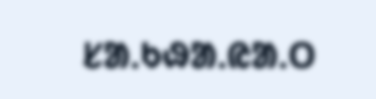ᱥᱟᱹᱠᱷᱟᱹᱭᱟᱹᱛ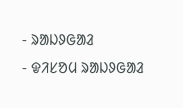- ᱨᱟᱡᱽᱜᱟᱲ
- ᱫᱤᱥᱚᱢ ᱨᱟᱡᱽᱜᱟᱲ